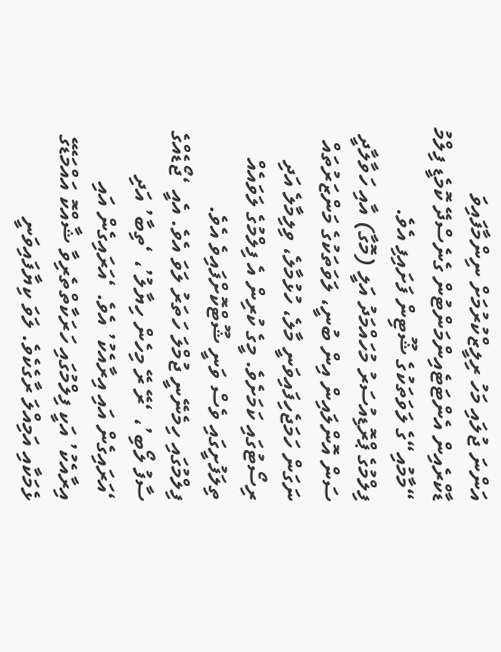އަންނަ ޖުލައި މަހު ރިލީޒްކުރުމަށް ނިންމާފައިވަ ޑާކްރެއިން އެންޓަޓެއިންމަންޓުން ގެނެސްދޭ ކޮމެޑީ ފިލްމު “މާމުއި“ގެ ލަވަތަކުގެ ޝޫޓިން ފަށައިފި އެވެ.
ފިލްމުގެ ޕްރޮޑިއުސަރު މުހައްމަދު އަލީ (މޮގާ) އާއި ހަވާލާދީ ސަން އޮންލައިން އިން ބުނީ، ލަވަތަކުގެ މަންޒަރުތައް ނަގަން ހަމަޖެހިފައިވަނީ މާލެ، ހުޅުމާލެ، ވިލިމާލެ އަދި ރިސޯޓުގައި ކަމަށެވެ. މީގެ ކުރިން އެ ފިލްމުގެ ލަވައެއް ތިލަފުށީގައި ވެސް ވަނީ ޝޫޓްކޮށްފައިވެ އެވެ.
ފިލްމުގައި ހިމެނޭނީ ޖުމްލަ ހަތަރު ލަވަ އެވެ. އެއީ ‘ޖޯޑެއްގެ ސާފު ލޯބި’، ‘ރޭ ރޭ މިހެން ހިޔާލު’، ‘ތިބާ’ އަދި ‘އަރައިގެން އައި އިރާއެކު’ އެވެ. ‘އަރައިގެން އައި އިރާއެކު’ އަކީ ފިލްމުގައި ހަރަކާތްތެރިވާ ޝާއްކޮ އައްމަޑޭގެ ޅެމަކާއި އަމިއްލަ ރާގެކެވެ. ލަވަ ކިޔާފައިވަނީ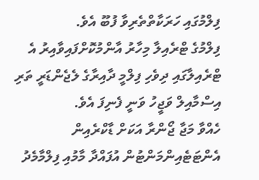ފިލްމުގައި ހަރަކާތްތެރިވާ ފުބޫ އެވެ.
ފިލްމުގެ ޓްރެއިލާ މިހާރު އާންމުކޮށްފައިވާއިރު އެ ޓްރެއިލާގައި ދިވެހި ފިލްމީ ދާއިރާގެ ލެޖެންޑަރީ ތަރި އިސްމާއިލް ވަޖީހު ވަނީ ފެނިފަ އެވެ.
ހެއްވާ މަޖާ ޖޯންރާ އަކަށް ޑާކްރެއިން އެންޓަޓެއިންމަންޓުން އުފައްދާ މާމުއި ފިލްމާމެދު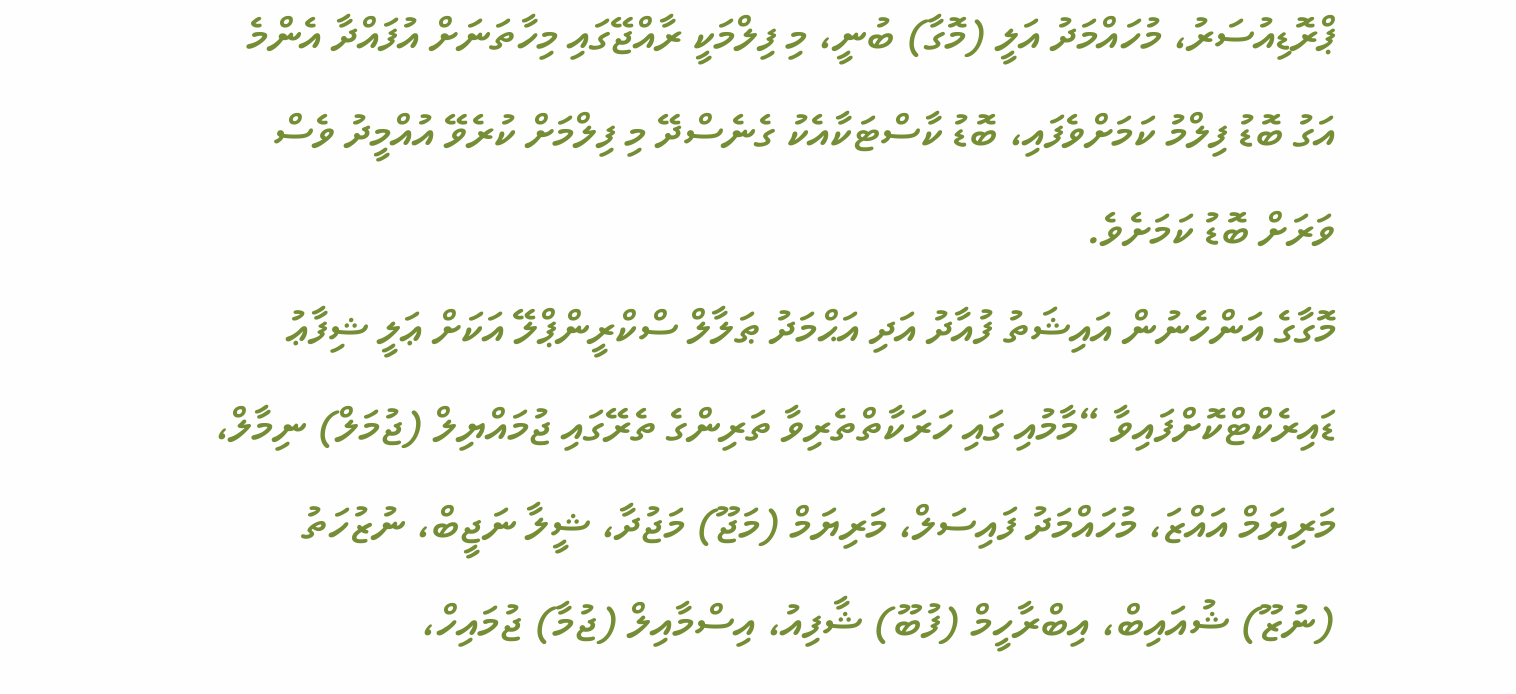ޕްރޮޑިއުސަރު، މުހައްމަދު އަލީ (މޮގާ) ބުނީ، މި ފިލްމަކީ ރާއްޖޭގައި މިހާތަނަށް އުފައްދާ އެންމެ އަގު ބޮޑު ފިލްމު ކަމަށްވެފައި، ބޮޑު ކާސްޓަކާއެކު ގެނެސްދޭ މި ފިލްމަށް ކުރެވޭ އުއްމީދު ވެސް ވަރަށް ބޮޑު ކަމަށެވެ.
މޮގާގެ އަންހެނުން އައިޝަތު ފުއާދު އަދި އަޙްމަދު ޠަލާލް ސްކްރީންޕްލޭ އަކަށް ޢަލީ ޝިފާޢު ޑައިރެކްޓްކޮށްފައިވާ “މާމުއި ގައި ހަރަކާތްތެރިވާ ތަރިންގެ ތެރޭގައި ޖުމައްޔިލް (ޖުމަލް) ނިމާލް، މަރިޔަމް އައްޒަ، މުހައްމަދު ފައިސަލް، މަރިޔަމް (މަޖޫ) މަޖުދާ، ޝީލާ ނަޖީބް، ނުޒުހަތު (ނުޒޫ) ޝުއައިބް، އިބްރާހީމް (ފުބޫ) ޝާފިއު، އިސްމާއިލް (ޖުމާ) ޖުމައިހް،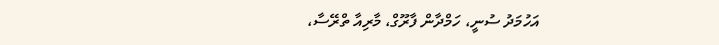އަހުމަދު ސުނީ، ހަމްދާން ފާރޫގް، މާރިއާ ތްރޭސާ،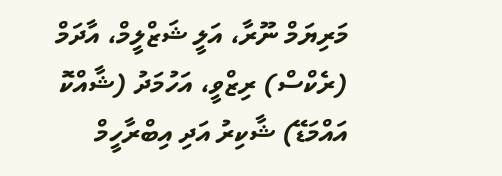މަރިޔަމް ނޫރާ، އަލީ ޝަޒްލީމް، އާދަމް (ރެކްސް) ރިޒްވީ، އަހުމަދު (ޝާއްކޮ އައްމަޑޭ) ޝާކިރު އަދި އިބްރާހީމް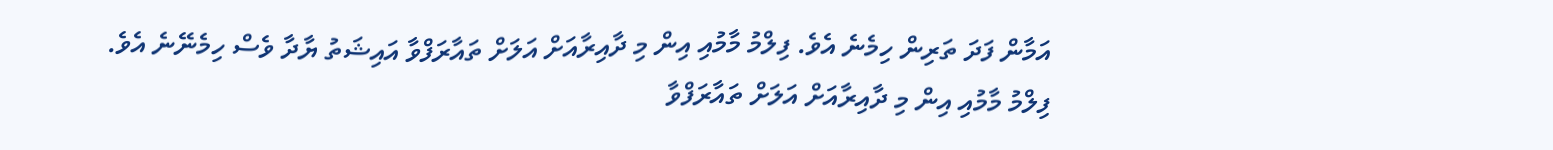އަމާން ފަދަ ތަރިން ހިމެނެ އެވެ. ފިލްމު މާމުއި އިން މި ދާއިރާއަށް އަލަށް ތައާރަފްވާ އައިޝަތު ޔާދާ ވެސް ހިމެނޭނެ އެވެ.
ފިލްމު މާމުއި އިން މި ދާއިރާއަށް އަލަށް ތައާރަފްވާ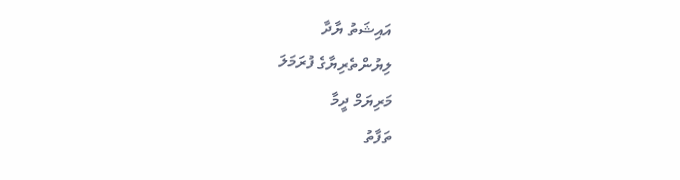އައިޝަތު ޔާދާ
ލިޔުންތެރިޔާގެ ފުރަމަލަ
މަރިޔަމް ދީމާ
ތަފާތު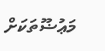މަޢުޟޫތަކަށް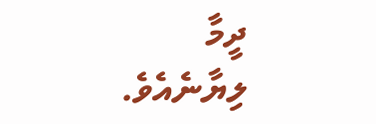ދީމާ ލިޔާނެއެވެ.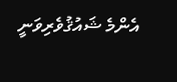އެންމެ ޝައުޤުވެރިވަނީ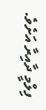ފިލްމީ ދާއިރާ އަށެވެ.